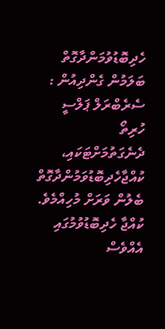ހެދިބޮޑުވުމަންދާގޮތް ބަލަމުން ގެންދިއުން : ސެރެބްރަލް ޕަލްސީ ހުރިތޯ ދެނެގަތުމަށްޓަކައި، ކުއްޖާހެދިބޮޑުވަމުންދާގޮތް ބެލުން ވަރަށް މުހިއްމެވެ. ކުއްޖާ ހެދިބޮޑުވުމުގައި އެއްވެސް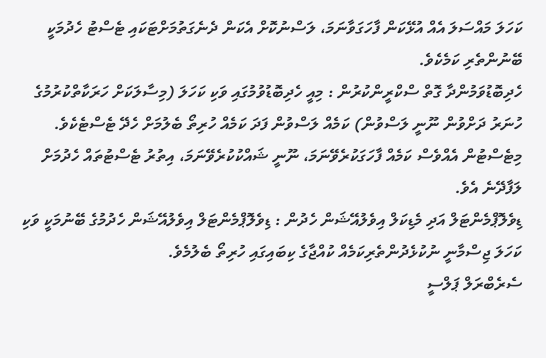ކަހަލަ މައްސަލަ އެއް އުޅޭކަން ފާހަގަވާނަމަ، ލަސްނުކޮށް އެކަން ދެނެގަތުމަށްޓަކައި ޓެސްޓު ހެދުމަކީ ބޭނުންތެރި ކަމެކެވެ.
ހެދިބޮޑުވަމުންދާ ގޮތް ސްކްރީންކުރުން : މިއީ ހެދިބޮޑުވުމުގައި ވަކި ކަހަލަ (މިސާލަކަށް ހަރަކާތްކުރުމުގެ ހުނަރު ދަށްވުން ނޫނީ ލަސްވުން) ކަމެއް ލަސްވުން ފަދަ ކަމެއް ހުރިތޯ ބެލުމަށް ހެދޭ ޓެސްޓެކެވެ. މިޓެސްޓުން އެއްވެސް ކަމެއް ފާހަގަކުރެވޭނަމަ، ނޫނީ ޝައްކުކުރެވޭނަމަ، އިތުރު ޓެސްޓުތައް ހެދުމަށް ލަފާދޭނެ އެވެ.
ޑިވެލޮޕްމެންޓަލް އަދި މެޑިކަލް އިވެލުއޭޝަން ހެދުން : ޑިވެލޮޕްމެންޓަލް އިވެލުއޭޝަން ހެދުމުގެ ބޭނުމަކީ ވަކި ކަހަލަ ޖިސްމާނީ ނުކުޅެދުންތެރިކަމެއް ކުއްޖާގެ ކިބައިގައި ހުރިތޯ ބެލުމެވެ.
ސެރެބްރަލް ޕަލްސީ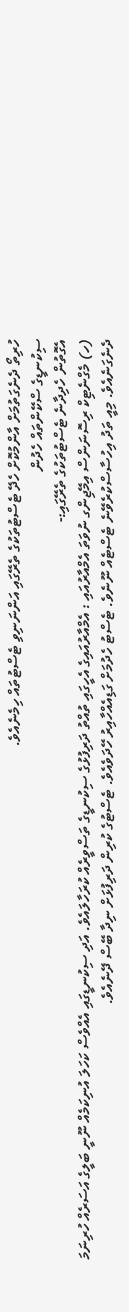ހުރިތޯ ދެނެގަތުމަށް އާންމުކޮށް ހެދޭ ޓެސްޓުތަކުގެ ތެރޭގައި އަންނަނިވި ޓެސްޓުތައް ހިމެނެއެވެ.
ސިކުނޑީގެ ސްކޭންތައް ހެދުން
އެގޮތުން ހެދިދާނެ ޓެސްޓުތަކުގެ ތެރޭގައި:-
(ހ) މެގްނެޓިކް ރިސޮނަންސް އިމޭޖިންގ ނުވަތަ އެމްއާރުއައި : އެމްއާރުއައިގެ އެހީގައި ތުއްތު ދަރިފުޅުގެ ސިކުނޑީގެ ތަސްވީރެއް ކުރަހާލައެވެ. އަދި ސިކުނޑީގައި އެއްވެސް ކަހަލަ އުނިކަމެއް ނޫނީ ބަލީގެ އަސަރެއް ހުރިނަމަ ދެނެގަނެއެވެ. މިއީ ތަދު އިހުސާސްކުރެވޭނެ ޓެސްޓެއް ނޫނެވެ. ޓެސްޓު ހެދުމަށް ގަޑިއެއްހާއިރު ހޭދަވެއެވެ. ޓެސްޓުގެ ކުރިން ދަރިފުޅަށް ނިދާ ބޭސް ދޭނެއެވެ.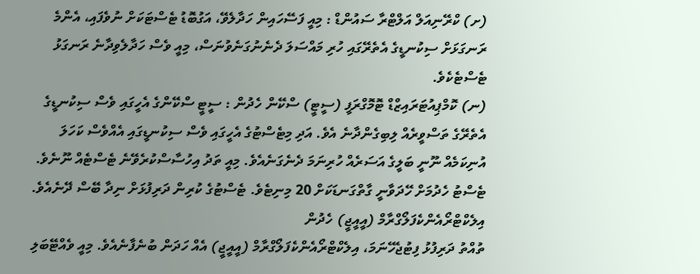(ށ) ކްރޭނިއަލް އަލްޓްރާ ސައުންޑް : މިއީ ފަސޭހައިން ހަދާލެވޭ، އަގުބޮޑު ޓެސްޓަކަށް ނުވެފައި، އެންމެ ރަނގަޅަށް ސިކުނޑީގެ އެތެރޭގައި ހުރި މައްސަލަ ދެނެނުގަނެވުނަސް، މިއީ ވެސް ހަދާލެވިދާނެ ރަނގަޅު ޓެސްޓެކެވެ.
(ނ) ކޮމްޕިއުޓަރައިޒްޑް ޓޮމޮގްރަފީ (ސީޓީ) ސްކޭން ހެދުން : ސީޓީ ސްކޭންގެ އެހީގައި ވެސް ސިކުނޑީގެ އެތެރޭގެ ތަސްވީރެއް ލިބިގެންދާނެ އެވެ. އަދި މިޓެސްޓުގެ އެހީގައި ވެސް ސިކުނޑީގައި އެއްވެސް ކަހަލަ އުނިކަމެއް ނޫނީ ބަލީގެ އަސަރެއް ހުރިނަމަ ދެނެގަނެއެވެ. މިއީ ތަދު އިހުސާސްކުރެވޭނެ ޓެސްޓެއް ނޫނެވެ. ޓެސްޓު ހެދުމަށް ހޭދަވާނީ ގާތްގަނޑަކަށް 20 މިނިޓެވެ. ޓެސްޓުގެ ކުރިން ދަރިފުޅަށް ނިދާ ބޭސް ދޭނެއެވެ.
އިލެކްޓްރޯއެންކެފަލޯގްރާމް (އީއީޖީ) ހެދުން
ތުއްތު ދަރިފުޅު ފިޓުޖެހޭނަމަ، އިލެކްޓްރޯއެންކެފަލޯގްރާމް (އީއީޖީ) އެއް ހަދަން ބުނެފާނެއެވެ. މިއީ ވެއްޓޭބަލި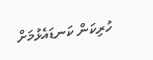ހުރިކަން ކަނޑައެޅުމަށް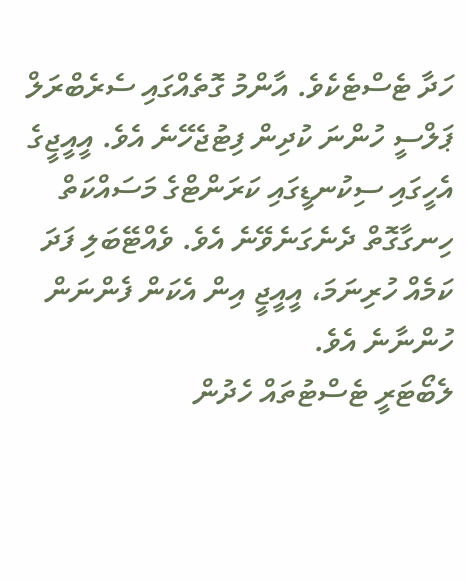ހަދާ ޓެސްޓެކެވެ. އާންމު ގޮތެއްގައި ސެރެބްރަލް ޕަލްސީ ހުންނަ ކުދިން ފިޓުޖެހޭނެ އެވެ. އީއީޖީގެ އެހީގައި ސިކުނޑީގައި ކަރަންޓްގެ މަސައްކަތް ހިނގާގޮތް ދެނެގަނެވޭނެ އެވެ. ވެއްޓޭބަލި ފަދަ ކަމެއް ހުރިނަމަ، އީއީޖީ އިން އެކަން ފެންނަން ހުންނާނެ އެވެ.
ލެބޯޓަރީ ޓެސްޓުތައް ހެދުން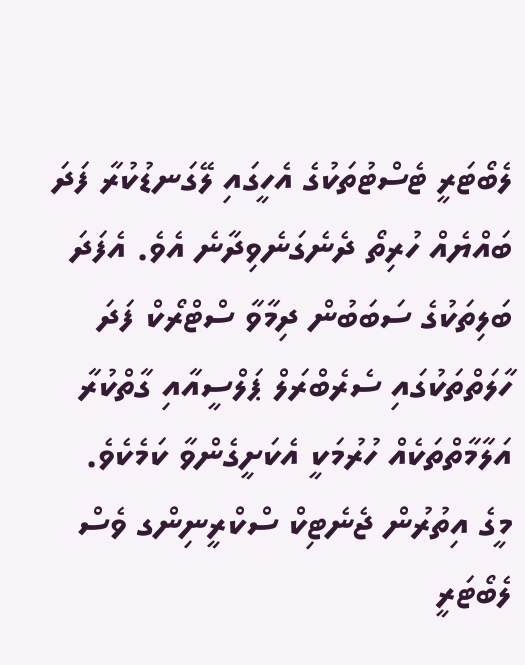ލެބޯޓަރީ ޓެސްޓުތަކުގެ އެހީގައި ލޭގަނޑުކުރާ ފަދަ ބައްޔެއް ހުރިތޯ ދެނެގަނެވިދާނެ އެވެ. އެފަދަ ބަލިތަކުގެ ސަބަބުން ދިމާވާ ސްޓްރޯކް ފަދަ ހާލަތްތަކުގައި ސެރެބްރަލް ޕަލްސީއާއި ގާތްކުރާ އަލާމާތްތަކެއް ހުރުމަކީ އެކަށީގެންވާ ކަމެކެވެ. މީގެ އިތުރުން ޖެނެޓިކް ސްކްރީނިންގ ވެސް ލެބޯޓަރީ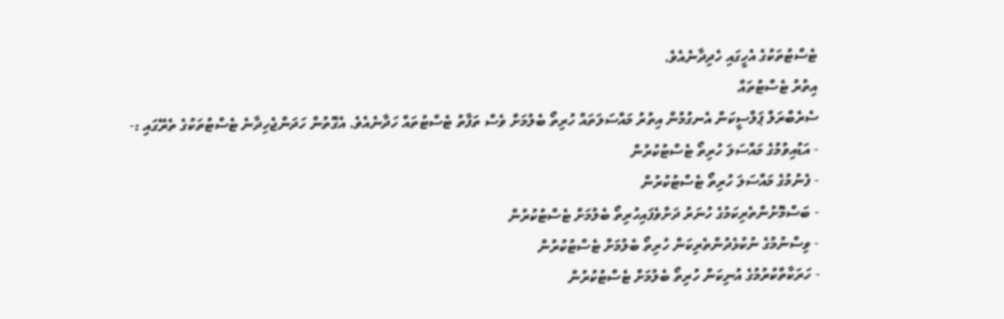ޓެސްޓުތަކުގެ އެހީގައި ހެދިދާނެއެވެ.
އިތުރު ޓެސްޓުތައް
ސެރެބްރަލް ޕަލްސީކަން އެނގުމުން އިތުރު މައްސަލަތައް ހުރިތޯ ބެލުމަށް ވެސް ތަފާތު ޓެސްޓުތައް ހަދާނެއެވެ. އެގޮތުން ހަދަންޖެހިދާނެ ޓެސްޓުތަކުގެ ތެރޭގައި :-
- އަޑުއިވުމުގެ މައްސަލަ ހުރިތޯ ޓެސްޓުކުރުން
- ފެނުމުގެ މައްސަލަ ހުރިތޯ ޓެސްޓުކުރުން
- ބަސްމޮށުންތެރިކަމުގެ ހުނަރު ދަށްވެފައިހުރިތޯ ބެލުމަށް ޓެސްޓުކުރުން
- ވިސްނުމުގެ ނުކުޅެދުންތެރިކަން ހުރިތޯ ބެލުމަށް ޓެސްޓުކުރުން
- ހަރަކާތްކުރުމުގެ އުނިކަން ހުރިތޯ ބެލުމަށް ޓެސްޓުކުރުން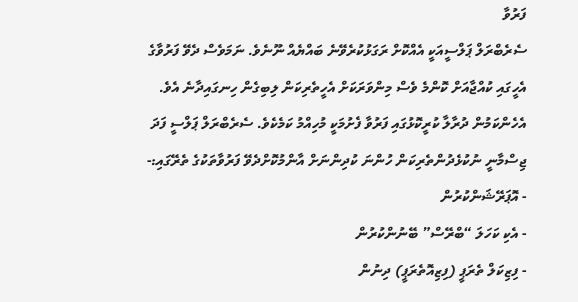ފަރުވާ
ސެރެބްރަލް ޕަލްސީއަކީ އެއްކޮށް ރަގަޅުކުރެވޭނެ ބައްޔެއް ނޫނެވެ. ނަމަވެސް ދެވޭ ފަރުވާގެ އެހީގައި ކުއްޖާއަށް ކޮންމެ ވެސް މިންވަރަކަށް އެހީތެރިކަން ލިބިގެން ހިނގައިދާނެ އެވެ. އެހެންކަމުން ދުރާލާ ކުރީކޮޅުގައި ފަރުވާ ފެށުމަކީ މުހިއްމު ކަމެކެވެ. ސެރެބްރަލް ޕަލްސީ ފަދަ ޖިސްމާނީ ނުކުޅެދުންތެރިކަން ހުންނަ ކުދިންނަށް އާންމުކޮށްދެވޭ ފަރުވާތަކުގެ ތެރޭގައި:-
- އޮޕަރޭޝަންކުރުން
- އެކި ކަހަލަ “ބްރޭސް” ބޭނުންކުރުން
- ފިޒިކަލް ތެރަޕީ (ފިޒިއޮތެރަޕީ) ދިނުން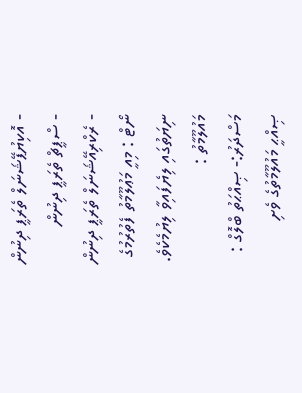- އޮކިޔުޕޭޝަނަލް ތެރަޕީ ދިނުން
- ސްޕީޗް ތެރަޕީ ދިނުން
- ރެކްރިއޭޝަނަލް ތެރަޕީ ދިނުން
ނޯޓް : މިއީ މަޢުލޫމާތު ފެތުރުމުގެ ނިޔަތުގައި ލިޔެފައިވާ ލިޔުމެކެވެ.
މައުލޫމާތު :
މަސްދަރު:- ޞިއްޙަތު ބްލޮގް : ޞިއްޙީ މައުލޫމާތުގެ ވެށި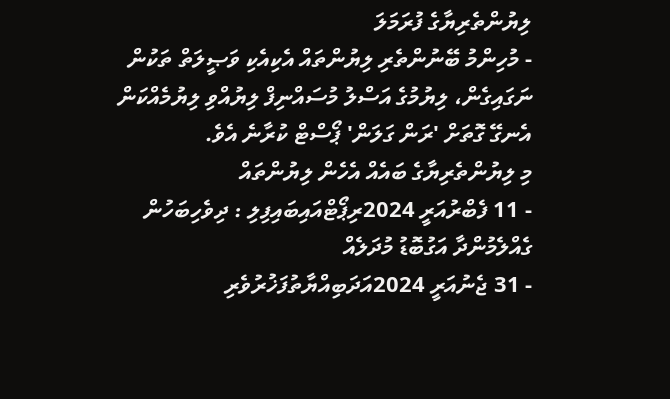ލިޔުންތެރިޔާގެ ފުރަމަލަ
- މުހިންމު ބޭނުންތެރި ލިޔުންތައް އެކިއެކި ވަޞީލަތް ތަކުން ނަގައިގެން، ލިޔުމުގެ އަސްލު މުސައްނިފް ލިޔުއްވި ލިޔުމެއްކަން އެނގޭ ގޮތަށް 'ރަން ގަލަން' ޕޯސްޓް ކުރާނެ އެވެ.
މި ލިޔުންތެރިޔާގެ ބައެއް އެހެން ލިޔުންތައް
- 11 ފެބްރުއަރީ 2024ރިޕޯޓްއައިބައިފިލި : ދިވެހިބަހުން ގެއްލެމުންދާ އަގުބޮޑު މުދަލެއް
- 31 ޖެނުއަރީ 2024އަދަބިއްޔާތުފަޚުރުވެރި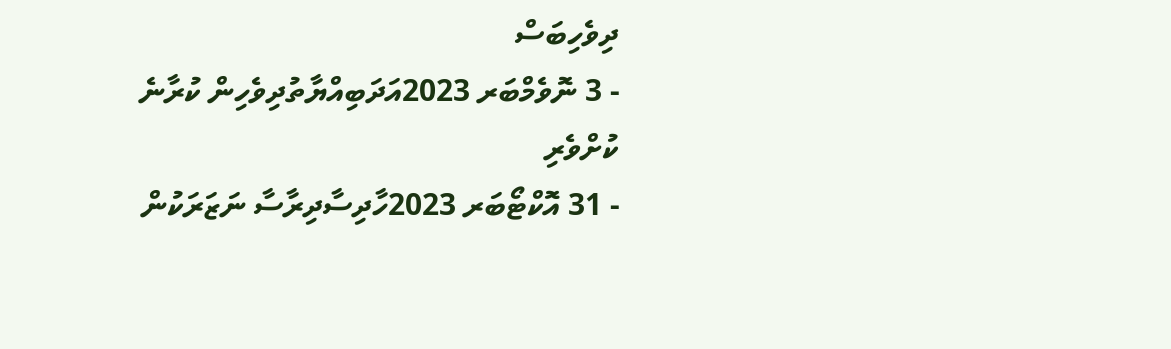ދިވެހިބަސް
- 3 ނޮވެމްބަރ 2023އަދަބިއްޔާތުދިވެހިން ކުރާނެ ކުށްވެރި
- 31 އޮކްޓޯބަރ 2023ހާދިސާދިރާސާ ނަޒަރަކުން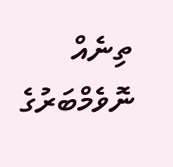ތިނެއް ނޮވެމްބަރުގެ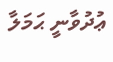ޢުދުވާނީ ޙަމަލާ